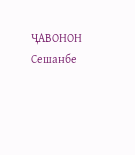ҶАВОНОН
Сешанбе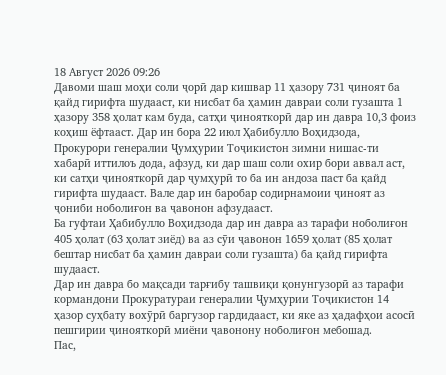18 Август 2026 09:26
Давоми шаш моҳи соли ҷорӣ дар кишвар 11 ҳазору 731 ҷиноят ба қайд гирифта шудааст, ки нисбат ба ҳамин давраи соли гузашта 1 ҳазору 358 ҳолат кам буда, сатҳи ҷинояткорӣ дар ин давра 10,3 фоиз коҳиш ёфтааст. Дар ин бора 22 июл Ҳабибулло Воҳидзода, Прокурори генералии Ҷумҳурии Тоҷикистон зимни нишас-ти хабарӣ иттилоъ дода, афзуд, ки дар шаш соли охир бори аввал аст, ки сатҳи ҷинояткорӣ дар ҷумҳурӣ то ба ин андоза паст ба қайд гирифта шудааст. Вале дар ин баробар содирнамоии ҷиноят аз ҷониби ноболиғон ва ҷавонон афзудааст.
Ба гуфтаи Ҳабибулло Воҳидзода дар ин давра аз тарафи ноболиғон 405 ҳолат (63 ҳолат зиёд) ва аз сӯи ҷавонон 1659 ҳолат (85 ҳолат бештар нисбат ба ҳамин давраи соли гузашта) ба қайд гирифта шудааст.
Дар ин давра бо мақсади тарғибу ташвиқи қонунгузорӣ аз тарафи кормандони Прокуратураи генералии Ҷумҳурии Тоҷикистон 14 ҳазор суҳбату вохӯрӣ баргузор гардидааст, ки яке аз ҳадафҳои асосӣ пешгирии ҷинояткорӣ миёни ҷавонону ноболиғон мебошад.
Пас,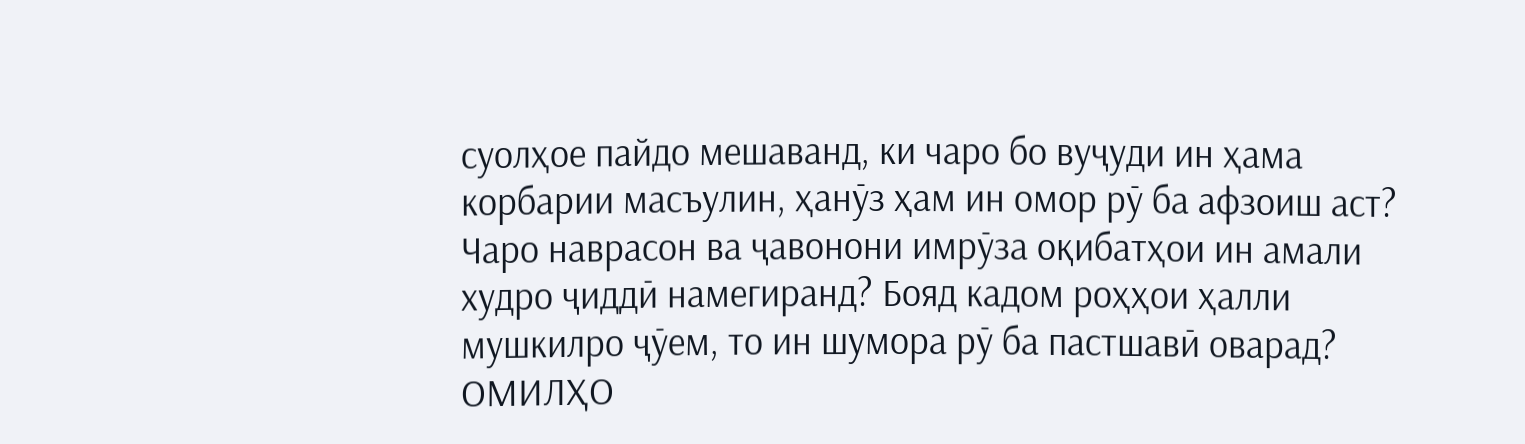суолҳое пайдо мешаванд, ки чаро бо вуҷуди ин ҳама корбарии масъулин, ҳанӯз ҳам ин омор рӯ ба афзоиш аст? Чаро наврасон ва ҷавонони имрӯза оқибатҳои ин амали худро ҷиддӣ намегиранд? Бояд кадом роҳҳои ҳалли мушкилро ҷӯем, то ин шумора рӯ ба пастшавӣ оварад?
ОМИЛҲО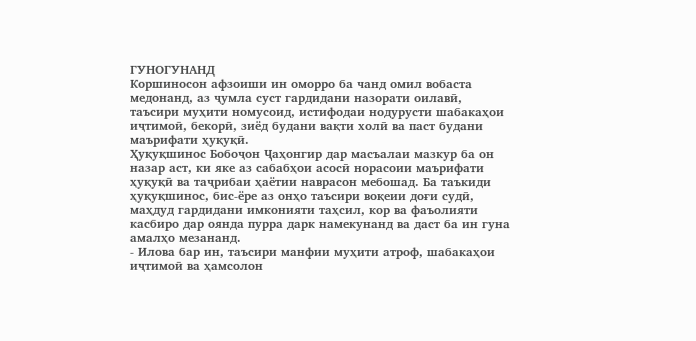ГУНОГУНАНД
Коршиносон афзоиши ин оморро ба чанд омил вобаста медонанд, аз ҷумла суст гардидани назорати оилавӣ, таъсири муҳити номусоид, истифодаи нодурусти шабакаҳои иҷтимоӣ, бекорӣ, зиёд будани вақти холӣ ва паст будани маърифати ҳуқуқӣ.
Ҳуқуқшинос Бобоҷон Ҷаҳонгир дар масъалаи мазкур ба он назар аст, ки яке аз сабабҳои асосӣ норасоии маърифати ҳуқуқӣ ва таҷрибаи ҳаётии наврасон мебошад. Ба таъкиди ҳуқуқшинос, бис-ёре аз онҳо таъсири воқеии доғи судӣ, маҳдуд гардидани имконияти таҳсил, кор ва фаъолияти касбиро дар оянда пурра дарк намекунанд ва даст ба ин гуна амалҳо мезананд.
- Илова бар ин, таъсири манфии муҳити атроф, шабакаҳои иҷтимоӣ ва ҳамсолон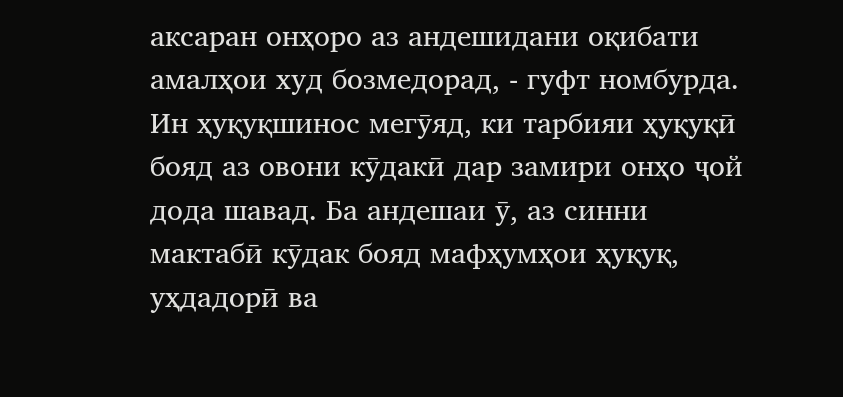аксаран онҳоро аз андешидани оқибати амалҳои худ бозмедорад, - гуфт номбурда.
Ин ҳуқуқшинос мегӯяд, ки тарбияи ҳуқуқӣ бояд аз овони кӯдакӣ дар замири онҳо ҷой дода шавад. Ба андешаи ӯ, аз синни мактабӣ кӯдак бояд мафҳумҳои ҳуқуқ, уҳдадорӣ ва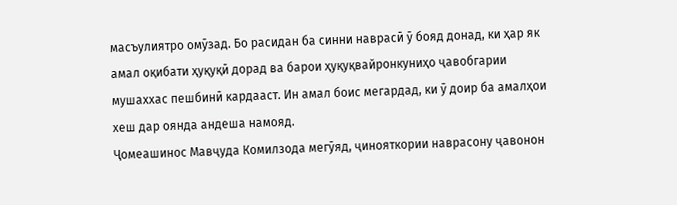масъулиятро омӯзад. Бо расидан ба синни наврасӣ ӯ бояд донад, ки ҳар як амал оқибати ҳуқуқӣ дорад ва барои ҳуқуқвайронкуниҳо ҷавобгарии мушаххас пешбинӣ кардааст. Ин амал боис мегардад, ки ӯ доир ба амалҳои хеш дар оянда андеша намояд.
Ҷомеашинос Мавҷуда Комилзода мегӯяд, ҷинояткории наврасону ҷавонон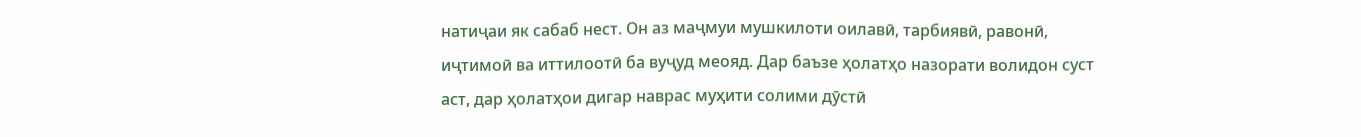натиҷаи як сабаб нест. Он аз маҷмуи мушкилоти оилавӣ, тарбиявӣ, равонӣ, иҷтимоӣ ва иттилоотӣ ба вуҷуд меояд. Дар баъзе ҳолатҳо назорати волидон суст аст, дар ҳолатҳои дигар наврас муҳити солими дӯстӣ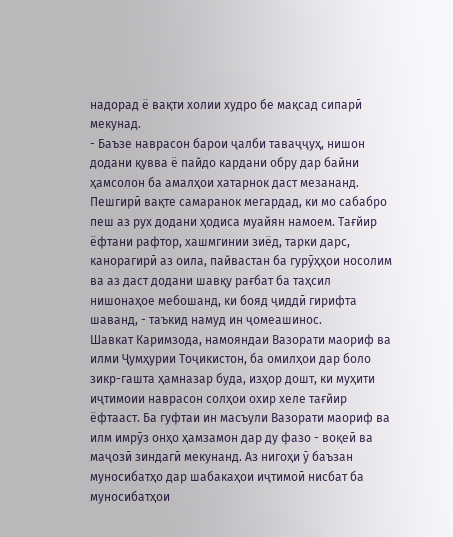надорад ё вақти холии худро бе мақсад сипарӣ мекунад.
- Баъзе наврасон барои ҷалби таваҷҷуҳ, нишон додани қувва ё пайдо кардани обру дар байни ҳамсолон ба амалҳои хатарнок даст мезананд. Пешгирӣ вақте самаранок мегардад, ки мо сабабро пеш аз рух додани ҳодиса муайян намоем. Тағйир ёфтани рафтор, хашмгинии зиёд, тарки дарс, канорагирӣ аз оила, пайвастан ба гурӯҳҳои носолим ва аз даст додани шавқу рағбат ба таҳсил нишонаҳое мебошанд, ки бояд ҷиддӣ гирифта шаванд, - таъкид намуд ин ҷомеашинос.
Шавкат Каримзода, намояндаи Вазорати маориф ва илми Ҷумҳурии Тоҷикистон, ба омилҳои дар боло зикр-гашта ҳамназар буда, изҳор дошт, ки муҳити иҷтимоии наврасон солҳои охир хеле тағйир ёфтааст. Ба гуфтаи ин масъули Вазорати маориф ва илм имрӯз онҳо ҳамзамон дар ду фазо - воқеӣ ва маҷозӣ зиндагӣ мекунанд. Аз нигоҳи ӯ баъзан муносибатҳо дар шабакаҳои иҷтимоӣ нисбат ба муносибатҳои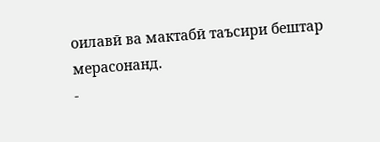оилавӣ ва мактабӣ таъсири бештар мерасонанд.
-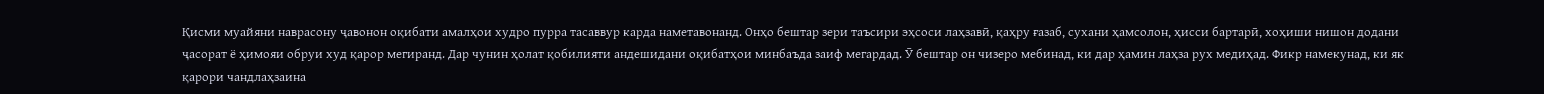Қисми муайяни наврасону ҷавонон оқибати амалҳои худро пурра тасаввур карда наметавонанд. Онҳо бештар зери таъсири эҳсоси лаҳзавӣ, қаҳру ғазаб, сухани ҳамсолон, ҳисси бартарӣ, хоҳиши нишон додани ҷасорат ё ҳимояи обруи худ қарор мегиранд. Дар чунин ҳолат қобилияти андешидани оқибатҳои минбаъда заиф мегардад. Ӯ бештар он чизеро мебинад, ки дар ҳамин лаҳза рух медиҳад. Фикр намекунад, ки як қарори чандлаҳзаина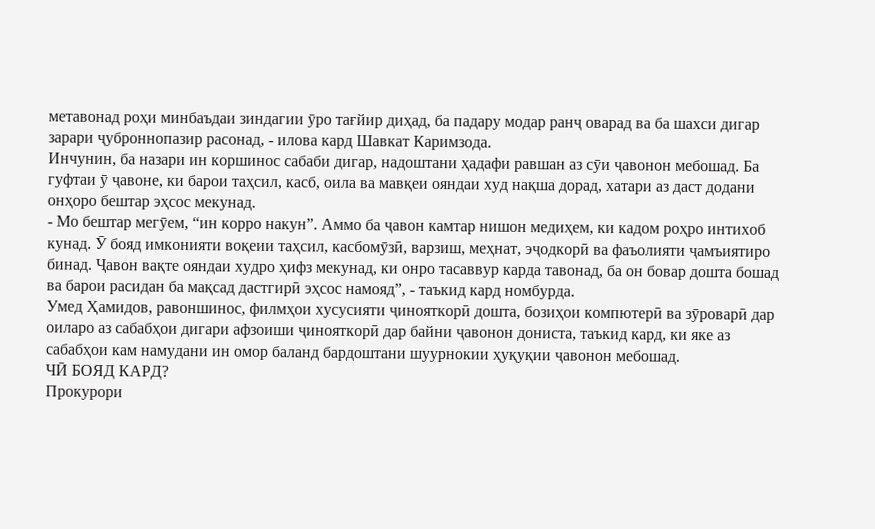метавонад роҳи минбаъдаи зиндагии ӯро тағйир диҳад, ба падару модар ранҷ оварад ва ба шахси дигар зарари ҷуброннопазир расонад, - илова кард Шавкат Каримзода.
Инчунин, ба назари ин коршинос сабаби дигар, надоштани ҳадафи равшан аз сӯи ҷавонон мебошад. Ба гуфтаи ӯ ҷавоне, ки барои таҳсил, касб, оила ва мавқеи ояндаи худ нақша дорад, хатари аз даст додани онҳоро бештар эҳсос мекунад.
- Мо бештар мегӯем, “ин корро накун”. Аммо ба ҷавон камтар нишон медиҳем, ки кадом роҳро интихоб кунад. Ӯ бояд имконияти воқеии таҳсил, касбомӯзӣ, варзиш, меҳнат, эҷодкорӣ ва фаъолияти ҷамъиятиро бинад. Ҷавон вақте ояндаи худро ҳифз мекунад, ки онро тасаввур карда тавонад, ба он бовар дошта бошад ва барои расидан ба мақсад дастгирӣ эҳсос намояд”, - таъкид кард номбурда.
Умед Ҳамидов, равоншинос, филмҳои хусусияти ҷинояткорӣ дошта, бозиҳои компютерӣ ва зӯроварӣ дар оиларо аз сабабҳои дигари афзоиши ҷинояткорӣ дар байни ҷавонон дониста, таъкид кард, ки яке аз сабабҳои кам намудани ин омор баланд бардоштани шуурнокии ҳуқуқии ҷавонон мебошад.
ЧӢ БОЯД КАРД?
Прокурори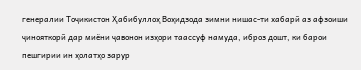генералии Тоҷикистон Ҳабибуллоҳ Воҳидзода зимни нишас-ти хабарӣ аз афзоиши ҷинояткорӣ дар миёни ҷавонон изҳори таассуф намуда, иброз дошт, ки барои пешгирии ин ҳолатҳо зарур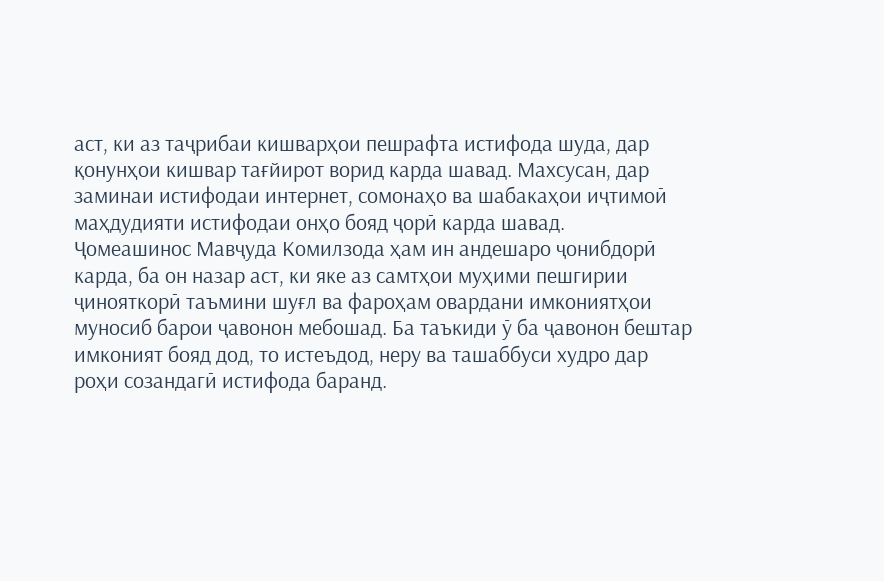аст, ки аз таҷрибаи кишварҳои пешрафта истифода шуда, дар қонунҳои кишвар тағйирот ворид карда шавад. Махсусан, дар заминаи истифодаи интернет, сомонаҳо ва шабакаҳои иҷтимоӣ маҳдудияти истифодаи онҳо бояд ҷорӣ карда шавад.
Ҷомеашинос Мавҷуда Комилзода ҳам ин андешаро ҷонибдорӣ карда, ба он назар аст, ки яке аз самтҳои муҳими пешгирии ҷинояткорӣ таъмини шуғл ва фароҳам овардани имкониятҳои муносиб барои ҷавонон мебошад. Ба таъкиди ӯ ба ҷавонон бештар имконият бояд дод, то истеъдод, неру ва ташаббуси худро дар роҳи созандагӣ истифода баранд.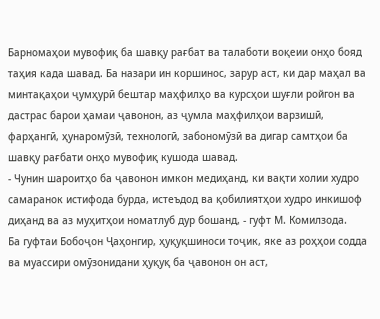Барномаҳои мувофиқ ба шавқу рағбат ва талаботи воқеии онҳо бояд таҳия када шавад. Ба назари ин коршинос, зарур аст, ки дар маҳал ва минтақаҳои ҷумҳурӣ бештар маҳфилҳо ва курсҳои шуғли ройгон ва дастрас барои ҳамаи ҷавонон, аз ҷумла маҳфилҳои варзишӣ, фарҳангӣ, ҳунаромӯзӣ, технологӣ, забономӯзӣ ва дигар самтҳои ба шавқу рағбати онҳо мувофиқ кушода шавад.
- Чунин шароитҳо ба ҷавонон имкон медиҳанд, ки вақти холии худро самаранок истифода бурда, истеъдод ва қобилиятҳои худро инкишоф диҳанд ва аз муҳитҳои номатлуб дур бошанд, - гуфт М. Комилзода.
Ба гуфтаи Бобоҷон Ҷаҳонгир, ҳуқуқшиноси тоҷик, яке аз роҳҳои содда ва муассири омӯзонидани ҳуқуқ ба ҷавонон он аст,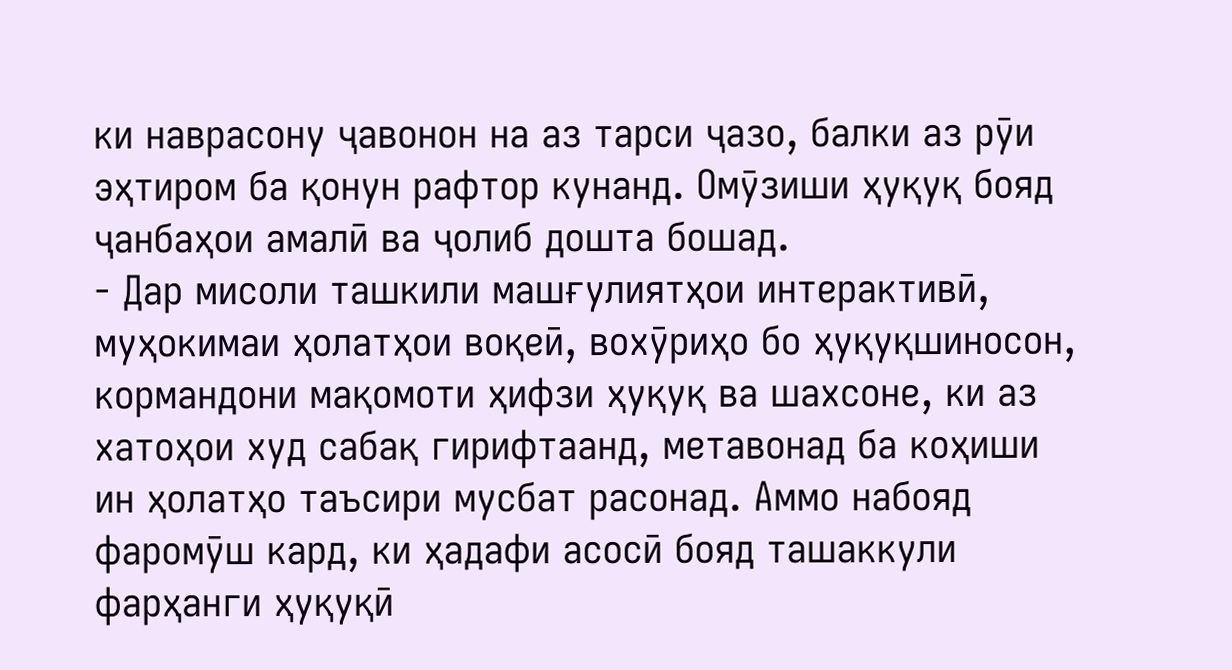ки наврасону ҷавонон на аз тарси ҷазо, балки аз рӯи эҳтиром ба қонун рафтор кунанд. Омӯзиши ҳуқуқ бояд ҷанбаҳои амалӣ ва ҷолиб дошта бошад.
- Дар мисоли ташкили машғулиятҳои интерактивӣ, муҳокимаи ҳолатҳои воқеӣ, вохӯриҳо бо ҳуқуқшиносон, кормандони мақомоти ҳифзи ҳуқуқ ва шахсоне, ки аз хатоҳои худ сабақ гирифтаанд, метавонад ба коҳиши ин ҳолатҳо таъсири мусбат расонад. Аммо набояд фаромӯш кард, ки ҳадафи асосӣ бояд ташаккули фарҳанги ҳуқуқӣ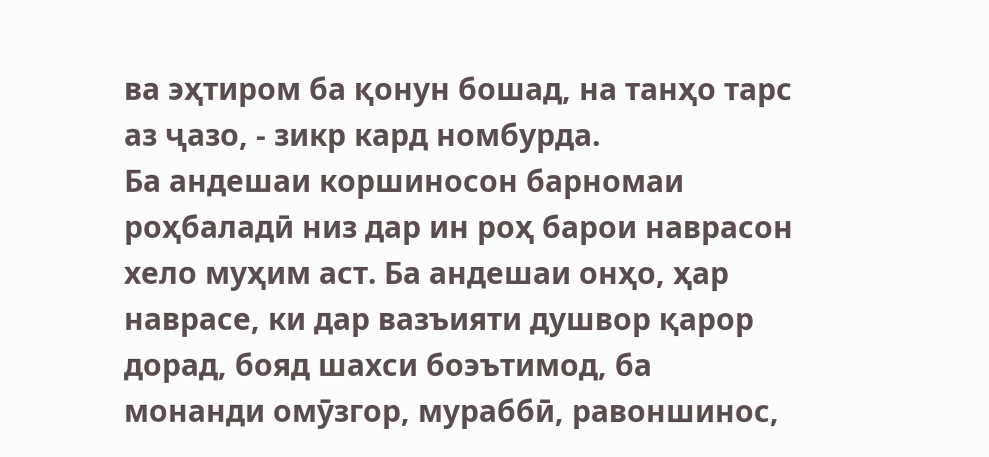ва эҳтиром ба қонун бошад, на танҳо тарс аз ҷазо, - зикр кард номбурда.
Ба андешаи коршиносон барномаи роҳбаладӣ низ дар ин роҳ барои наврасон хело муҳим аст. Ба андешаи онҳо, ҳар наврасе, ки дар вазъияти душвор қарор дорад, бояд шахси боэътимод, ба монанди омӯзгор, мураббӣ, равоншинос,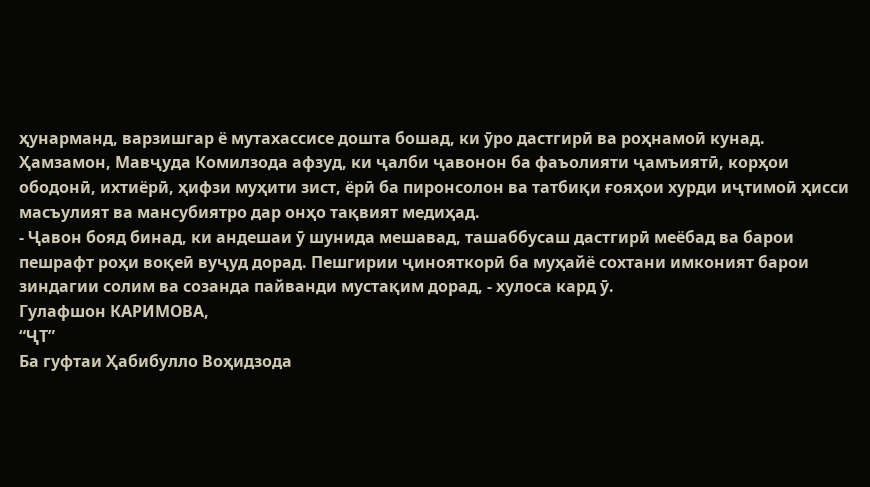ҳунарманд, варзишгар ё мутахассисе дошта бошад, ки ӯро дастгирӣ ва роҳнамоӣ кунад.
Ҳамзамон, Мавҷуда Комилзода афзуд, ки ҷалби ҷавонон ба фаъолияти ҷамъиятӣ, корҳои ободонӣ, ихтиёрӣ, ҳифзи муҳити зист, ёрӣ ба пиронсолон ва татбиқи ғояҳои хурди иҷтимоӣ ҳисси масъулият ва мансубиятро дар онҳо тақвият медиҳад.
- Ҷавон бояд бинад, ки андешаи ӯ шунида мешавад, ташаббусаш дастгирӣ меёбад ва барои пешрафт роҳи воқеӣ вуҷуд дорад. Пешгирии ҷинояткорӣ ба муҳайё сохтани имконият барои зиндагии солим ва созанда пайванди мустақим дорад, - хулоса кард ӯ.
Гулафшон КАРИМОВА,
“ҶТ”
Ба гуфтаи Ҳабибулло Воҳидзода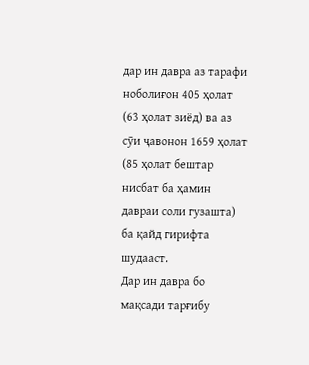дар ин давра аз тарафи ноболиғон 405 ҳолат (63 ҳолат зиёд) ва аз сӯи ҷавонон 1659 ҳолат (85 ҳолат бештар нисбат ба ҳамин давраи соли гузашта) ба қайд гирифта шудааст.
Дар ин давра бо мақсади тарғибу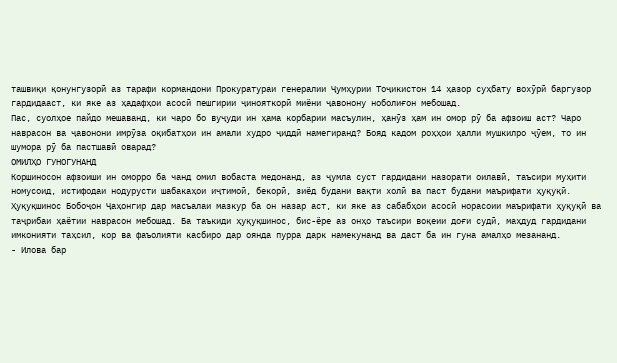ташвиқи қонунгузорӣ аз тарафи кормандони Прокуратураи генералии Ҷумҳурии Тоҷикистон 14 ҳазор суҳбату вохӯрӣ баргузор гардидааст, ки яке аз ҳадафҳои асосӣ пешгирии ҷинояткорӣ миёни ҷавонону ноболиғон мебошад.
Пас, суолҳое пайдо мешаванд, ки чаро бо вуҷуди ин ҳама корбарии масъулин, ҳанӯз ҳам ин омор рӯ ба афзоиш аст? Чаро наврасон ва ҷавонони имрӯза оқибатҳои ин амали худро ҷиддӣ намегиранд? Бояд кадом роҳҳои ҳалли мушкилро ҷӯем, то ин шумора рӯ ба пастшавӣ оварад?
ОМИЛҲО ГУНОГУНАНД
Коршиносон афзоиши ин оморро ба чанд омил вобаста медонанд, аз ҷумла суст гардидани назорати оилавӣ, таъсири муҳити номусоид, истифодаи нодурусти шабакаҳои иҷтимоӣ, бекорӣ, зиёд будани вақти холӣ ва паст будани маърифати ҳуқуқӣ.
Ҳуқуқшинос Бобоҷон Ҷаҳонгир дар масъалаи мазкур ба он назар аст, ки яке аз сабабҳои асосӣ норасоии маърифати ҳуқуқӣ ва таҷрибаи ҳаётии наврасон мебошад. Ба таъкиди ҳуқуқшинос, бис-ёре аз онҳо таъсири воқеии доғи судӣ, маҳдуд гардидани имконияти таҳсил, кор ва фаъолияти касбиро дар оянда пурра дарк намекунанд ва даст ба ин гуна амалҳо мезананд.
- Илова бар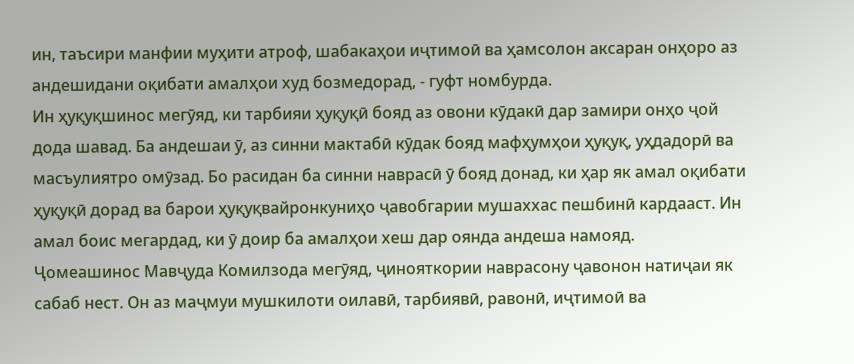ин, таъсири манфии муҳити атроф, шабакаҳои иҷтимоӣ ва ҳамсолон аксаран онҳоро аз андешидани оқибати амалҳои худ бозмедорад, - гуфт номбурда.
Ин ҳуқуқшинос мегӯяд, ки тарбияи ҳуқуқӣ бояд аз овони кӯдакӣ дар замири онҳо ҷой дода шавад. Ба андешаи ӯ, аз синни мактабӣ кӯдак бояд мафҳумҳои ҳуқуқ, уҳдадорӣ ва масъулиятро омӯзад. Бо расидан ба синни наврасӣ ӯ бояд донад, ки ҳар як амал оқибати ҳуқуқӣ дорад ва барои ҳуқуқвайронкуниҳо ҷавобгарии мушаххас пешбинӣ кардааст. Ин амал боис мегардад, ки ӯ доир ба амалҳои хеш дар оянда андеша намояд.
Ҷомеашинос Мавҷуда Комилзода мегӯяд, ҷинояткории наврасону ҷавонон натиҷаи як сабаб нест. Он аз маҷмуи мушкилоти оилавӣ, тарбиявӣ, равонӣ, иҷтимоӣ ва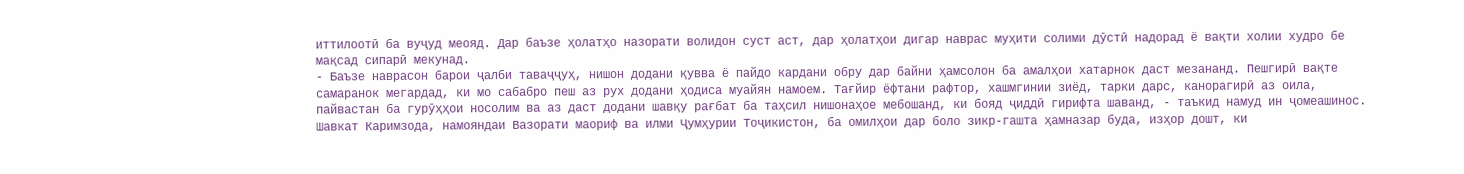иттилоотӣ ба вуҷуд меояд. Дар баъзе ҳолатҳо назорати волидон суст аст, дар ҳолатҳои дигар наврас муҳити солими дӯстӣ надорад ё вақти холии худро бе мақсад сипарӣ мекунад.
- Баъзе наврасон барои ҷалби таваҷҷуҳ, нишон додани қувва ё пайдо кардани обру дар байни ҳамсолон ба амалҳои хатарнок даст мезананд. Пешгирӣ вақте самаранок мегардад, ки мо сабабро пеш аз рух додани ҳодиса муайян намоем. Тағйир ёфтани рафтор, хашмгинии зиёд, тарки дарс, канорагирӣ аз оила, пайвастан ба гурӯҳҳои носолим ва аз даст додани шавқу рағбат ба таҳсил нишонаҳое мебошанд, ки бояд ҷиддӣ гирифта шаванд, - таъкид намуд ин ҷомеашинос.
Шавкат Каримзода, намояндаи Вазорати маориф ва илми Ҷумҳурии Тоҷикистон, ба омилҳои дар боло зикр-гашта ҳамназар буда, изҳор дошт, ки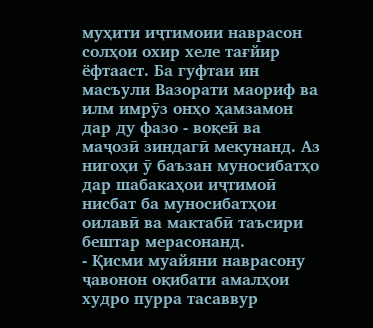муҳити иҷтимоии наврасон солҳои охир хеле тағйир ёфтааст. Ба гуфтаи ин масъули Вазорати маориф ва илм имрӯз онҳо ҳамзамон дар ду фазо - воқеӣ ва маҷозӣ зиндагӣ мекунанд. Аз нигоҳи ӯ баъзан муносибатҳо дар шабакаҳои иҷтимоӣ нисбат ба муносибатҳои оилавӣ ва мактабӣ таъсири бештар мерасонанд.
- Қисми муайяни наврасону ҷавонон оқибати амалҳои худро пурра тасаввур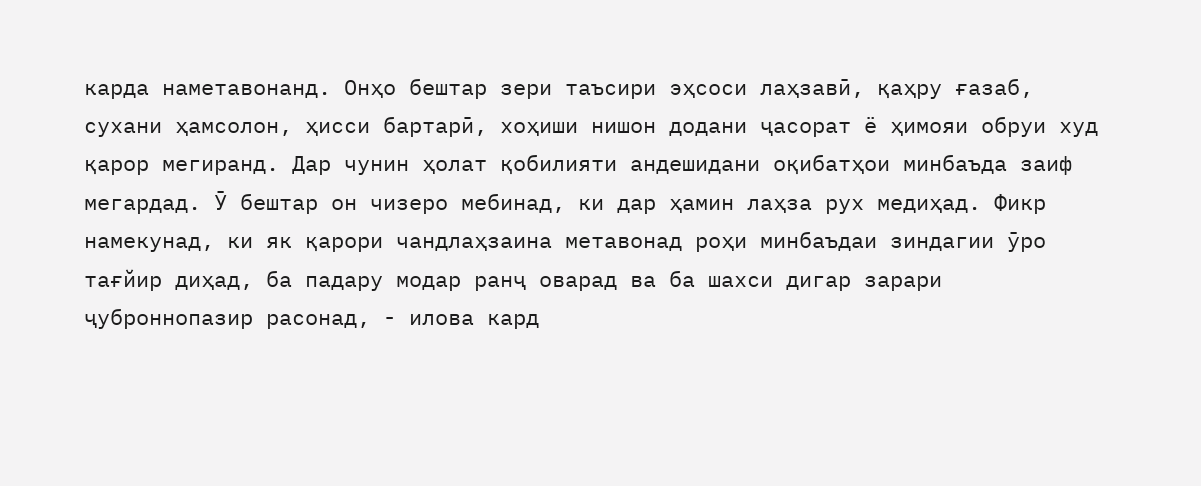карда наметавонанд. Онҳо бештар зери таъсири эҳсоси лаҳзавӣ, қаҳру ғазаб, сухани ҳамсолон, ҳисси бартарӣ, хоҳиши нишон додани ҷасорат ё ҳимояи обруи худ қарор мегиранд. Дар чунин ҳолат қобилияти андешидани оқибатҳои минбаъда заиф мегардад. Ӯ бештар он чизеро мебинад, ки дар ҳамин лаҳза рух медиҳад. Фикр намекунад, ки як қарори чандлаҳзаина метавонад роҳи минбаъдаи зиндагии ӯро тағйир диҳад, ба падару модар ранҷ оварад ва ба шахси дигар зарари ҷуброннопазир расонад, - илова кард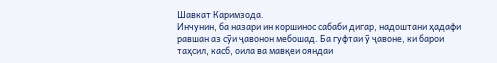Шавкат Каримзода.
Инчунин, ба назари ин коршинос сабаби дигар, надоштани ҳадафи равшан аз сӯи ҷавонон мебошад. Ба гуфтаи ӯ ҷавоне, ки барои таҳсил, касб, оила ва мавқеи ояндаи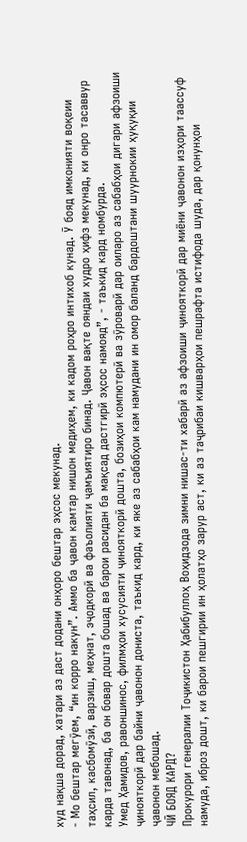худ нақша дорад, хатари аз даст додани онҳоро бештар эҳсос мекунад.
- Мо бештар мегӯем, “ин корро накун”. Аммо ба ҷавон камтар нишон медиҳем, ки кадом роҳро интихоб кунад. Ӯ бояд имконияти воқеии таҳсил, касбомӯзӣ, варзиш, меҳнат, эҷодкорӣ ва фаъолияти ҷамъиятиро бинад. Ҷавон вақте ояндаи худро ҳифз мекунад, ки онро тасаввур карда тавонад, ба он бовар дошта бошад ва барои расидан ба мақсад дастгирӣ эҳсос намояд”, - таъкид кард номбурда.
Умед Ҳамидов, равоншинос, филмҳои хусусияти ҷинояткорӣ дошта, бозиҳои компютерӣ ва зӯроварӣ дар оиларо аз сабабҳои дигари афзоиши ҷинояткорӣ дар байни ҷавонон дониста, таъкид кард, ки яке аз сабабҳои кам намудани ин омор баланд бардоштани шуурнокии ҳуқуқии ҷавонон мебошад.
ЧӢ БОЯД КАРД?
Прокурори генералии Тоҷикистон Ҳабибуллоҳ Воҳидзода зимни нишас-ти хабарӣ аз афзоиши ҷинояткорӣ дар миёни ҷавонон изҳори таассуф намуда, иброз дошт, ки барои пешгирии ин ҳолатҳо зарур аст, ки аз таҷрибаи кишварҳои пешрафта истифода шуда, дар қонунҳои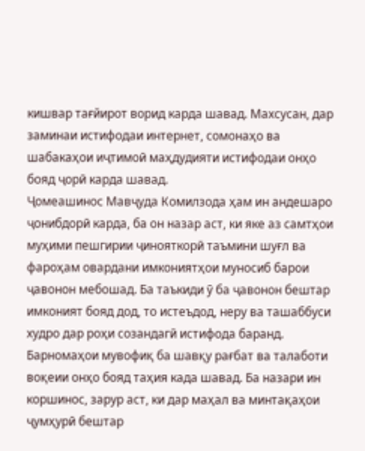кишвар тағйирот ворид карда шавад. Махсусан, дар заминаи истифодаи интернет, сомонаҳо ва шабакаҳои иҷтимоӣ маҳдудияти истифодаи онҳо бояд ҷорӣ карда шавад.
Ҷомеашинос Мавҷуда Комилзода ҳам ин андешаро ҷонибдорӣ карда, ба он назар аст, ки яке аз самтҳои муҳими пешгирии ҷинояткорӣ таъмини шуғл ва фароҳам овардани имкониятҳои муносиб барои ҷавонон мебошад. Ба таъкиди ӯ ба ҷавонон бештар имконият бояд дод, то истеъдод, неру ва ташаббуси худро дар роҳи созандагӣ истифода баранд. Барномаҳои мувофиқ ба шавқу рағбат ва талаботи воқеии онҳо бояд таҳия када шавад. Ба назари ин коршинос, зарур аст, ки дар маҳал ва минтақаҳои ҷумҳурӣ бештар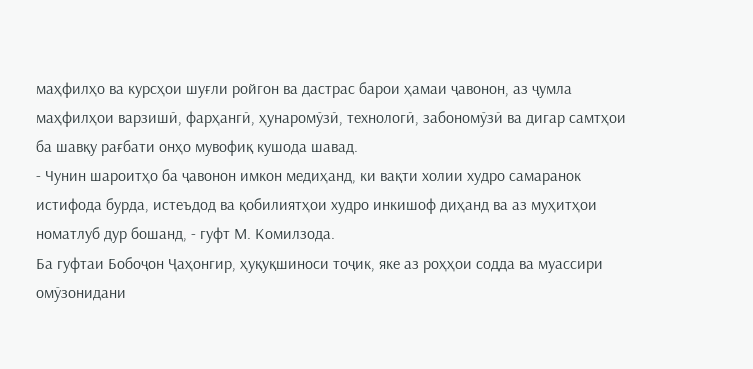маҳфилҳо ва курсҳои шуғли ройгон ва дастрас барои ҳамаи ҷавонон, аз ҷумла маҳфилҳои варзишӣ, фарҳангӣ, ҳунаромӯзӣ, технологӣ, забономӯзӣ ва дигар самтҳои ба шавқу рағбати онҳо мувофиқ кушода шавад.
- Чунин шароитҳо ба ҷавонон имкон медиҳанд, ки вақти холии худро самаранок истифода бурда, истеъдод ва қобилиятҳои худро инкишоф диҳанд ва аз муҳитҳои номатлуб дур бошанд, - гуфт М. Комилзода.
Ба гуфтаи Бобоҷон Ҷаҳонгир, ҳуқуқшиноси тоҷик, яке аз роҳҳои содда ва муассири омӯзонидани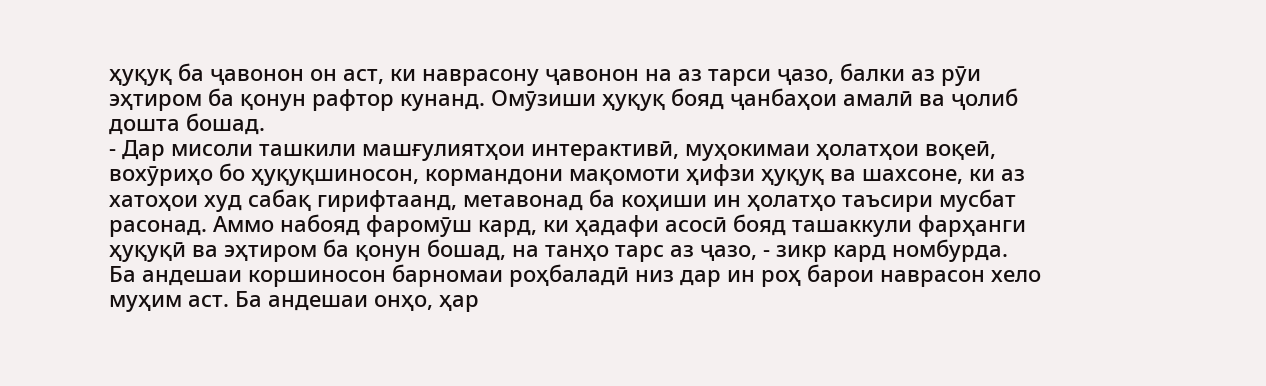ҳуқуқ ба ҷавонон он аст, ки наврасону ҷавонон на аз тарси ҷазо, балки аз рӯи эҳтиром ба қонун рафтор кунанд. Омӯзиши ҳуқуқ бояд ҷанбаҳои амалӣ ва ҷолиб дошта бошад.
- Дар мисоли ташкили машғулиятҳои интерактивӣ, муҳокимаи ҳолатҳои воқеӣ, вохӯриҳо бо ҳуқуқшиносон, кормандони мақомоти ҳифзи ҳуқуқ ва шахсоне, ки аз хатоҳои худ сабақ гирифтаанд, метавонад ба коҳиши ин ҳолатҳо таъсири мусбат расонад. Аммо набояд фаромӯш кард, ки ҳадафи асосӣ бояд ташаккули фарҳанги ҳуқуқӣ ва эҳтиром ба қонун бошад, на танҳо тарс аз ҷазо, - зикр кард номбурда.
Ба андешаи коршиносон барномаи роҳбаладӣ низ дар ин роҳ барои наврасон хело муҳим аст. Ба андешаи онҳо, ҳар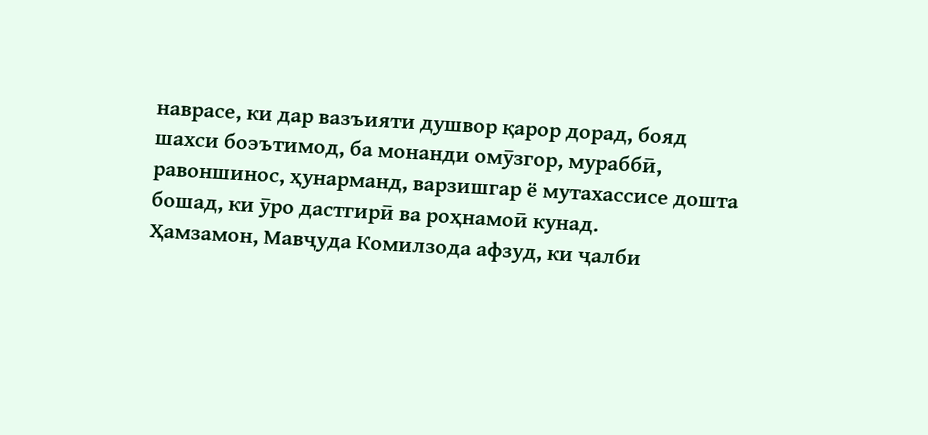наврасе, ки дар вазъияти душвор қарор дорад, бояд шахси боэътимод, ба монанди омӯзгор, мураббӣ, равоншинос, ҳунарманд, варзишгар ё мутахассисе дошта бошад, ки ӯро дастгирӣ ва роҳнамоӣ кунад.
Ҳамзамон, Мавҷуда Комилзода афзуд, ки ҷалби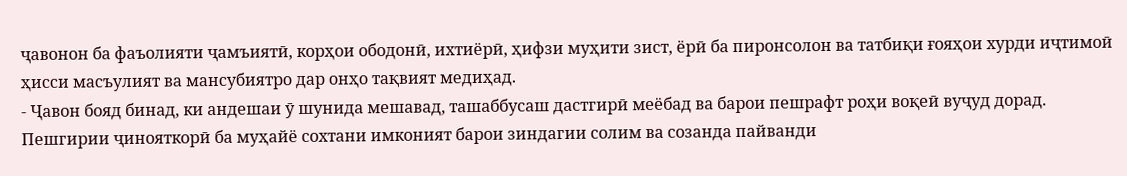ҷавонон ба фаъолияти ҷамъиятӣ, корҳои ободонӣ, ихтиёрӣ, ҳифзи муҳити зист, ёрӣ ба пиронсолон ва татбиқи ғояҳои хурди иҷтимоӣ ҳисси масъулият ва мансубиятро дар онҳо тақвият медиҳад.
- Ҷавон бояд бинад, ки андешаи ӯ шунида мешавад, ташаббусаш дастгирӣ меёбад ва барои пешрафт роҳи воқеӣ вуҷуд дорад. Пешгирии ҷинояткорӣ ба муҳайё сохтани имконият барои зиндагии солим ва созанда пайванди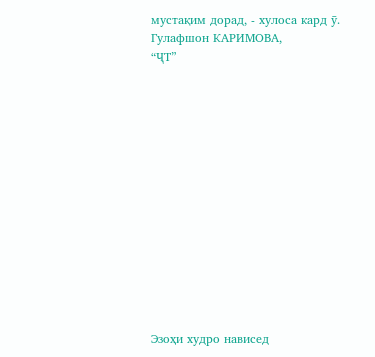мустақим дорад, - хулоса кард ӯ.
Гулафшон КАРИМОВА,
“ҶТ”














Эзоҳи худро нависед